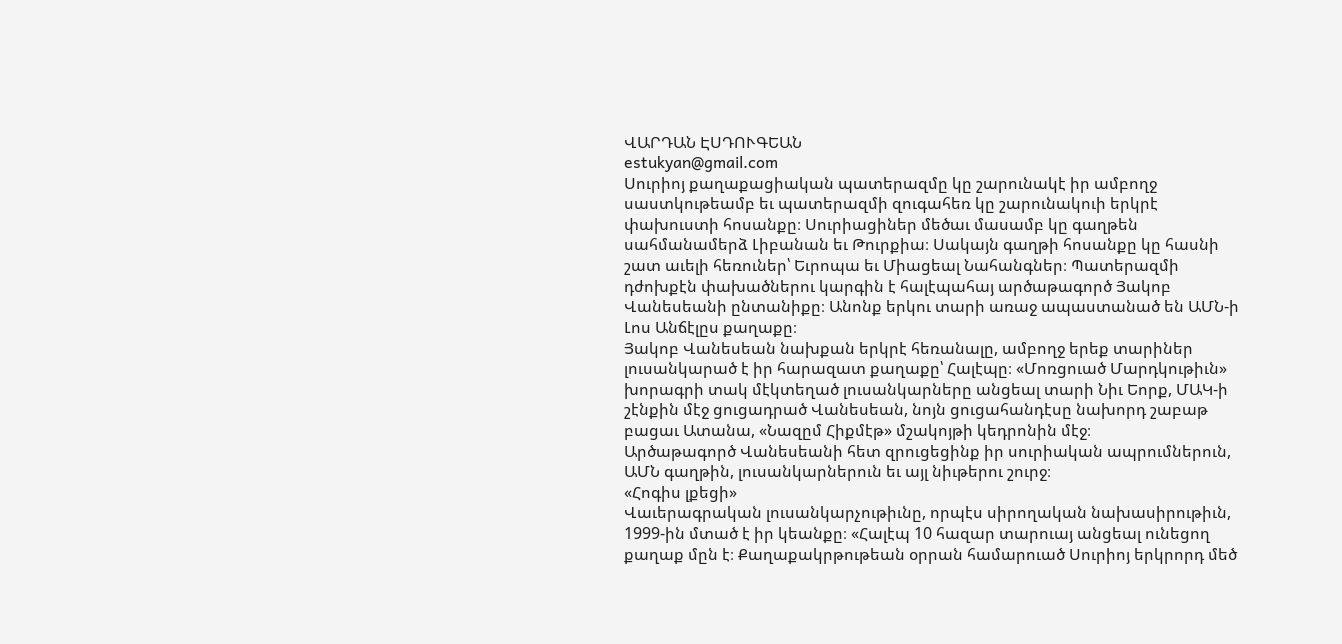ՎԱՐԴԱՆ ԷՍԴՈՒԳԵԱՆ
estukyan@gmail.com
Սուրիոյ քաղաքացիական պատերազմը կը շարունակէ իր ամբողջ սաստկութեամբ եւ պատերազմի զուգահեռ կը շարունակուի երկրէ փախուստի հոսանքը։ Սուրիացիներ մեծաւ մասամբ կը գաղթեն սահմանամերձ Լիբանան եւ Թուրքիա։ Սակայն գաղթի հոսանքը կը հասնի շատ աւելի հեռուներ՝ Եւրոպա եւ Միացեալ Նահանգներ։ Պատերազմի դժոխքէն փախածներու կարգին է հալէպահայ արծաթագործ Յակոբ Վանեսեանի ընտանիքը։ Անոնք երկու տարի առաջ ապաստանած են ԱՄՆ-ի Լոս Անճէլըս քաղաքը։
Յակոբ Վանեսեան նախքան երկրէ հեռանալը, ամբողջ երեք տարիներ լուսանկարած է իր հարազատ քաղաքը՝ Հալէպը։ «Մոռցուած Մարդկութիւն» խորագրի տակ մէկտեղած լուսանկարները անցեալ տարի Նիւ Եորք, ՄԱԿ-ի շէնքին մէջ ցուցադրած Վանեսեան, նոյն ցուցահանդէսը նախորդ շաբաթ բացաւ Ատանա, «Նազըմ Հիքմէթ» մշակոյթի կեդրոնին մէջ։
Արծաթագործ Վանեսեանի հետ զրուցեցինք իր սուրիական ապրումներուն, ԱՄՆ գաղթին, լուսանկարներուն եւ այլ նիւթերու շուրջ։
«Հոգիս լքեցի»
Վաւերագրական լուսանկարչութիւնը, որպէս սիրողական նախասիրութիւն, 1999-ին մտած է իր կեանքը։ «Հալէպ 10 հազար տարուայ անցեալ ունեցող քաղաք մըն է։ Քաղաքակրթութեան օրրան համարուած Սուրիոյ երկրորդ մեծ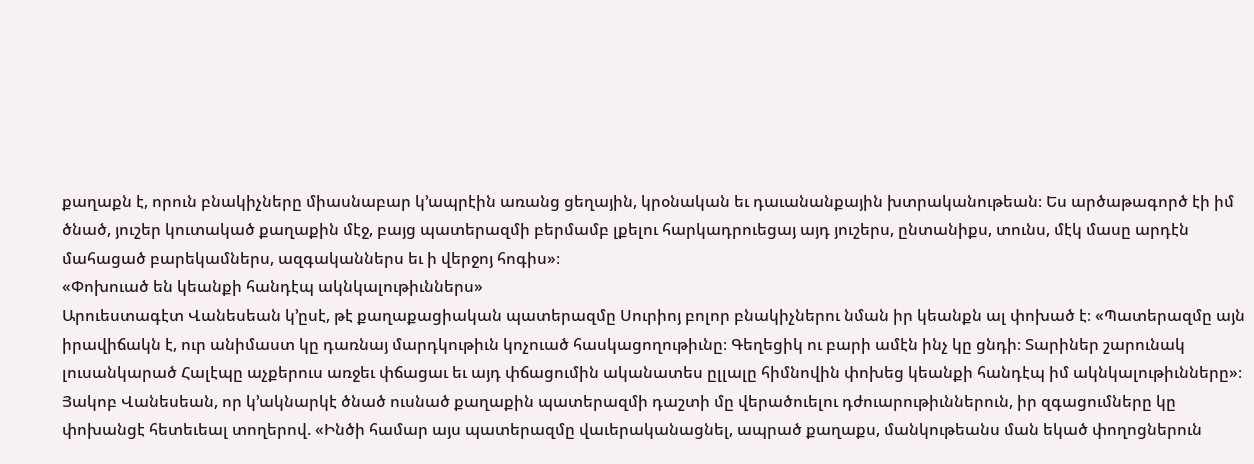քաղաքն է, որուն բնակիչները միասնաբար կ՚ապրէին առանց ցեղային, կրօնական եւ դաւանանքային խտրականութեան։ Ես արծաթագործ էի իմ ծնած, յուշեր կուտակած քաղաքին մէջ, բայց պատերազմի բերմամբ լքելու հարկադրուեցայ այդ յուշերս, ընտանիքս, տունս, մէկ մասը արդէն մահացած բարեկամներս, ազգականներս եւ ի վերջոյ հոգիս»։
«Փոխուած են կեանքի հանդէպ ակնկալութիւններս»
Արուեստագէտ Վանեսեան կ՚ըսէ, թէ քաղաքացիական պատերազմը Սուրիոյ բոլոր բնակիչներու նման իր կեանքն ալ փոխած է։ «Պատերազմը այն իրավիճակն է, ուր անիմաստ կը դառնայ մարդկութիւն կոչուած հասկացողութիւնը։ Գեղեցիկ ու բարի ամէն ինչ կը ցնդի։ Տարիներ շարունակ լուսանկարած Հալէպը աչքերուս առջեւ փճացաւ եւ այդ փճացումին ականատես ըլլալը հիմնովին փոխեց կեանքի հանդէպ իմ ակնկալութիւնները»։
Յակոբ Վանեսեան, որ կ՚ակնարկէ ծնած ուսնած քաղաքին պատերազմի դաշտի մը վերածուելու դժուարութիւններուն, իր զգացումները կը փոխանցէ հետեւեալ տողերով. «Ինծի համար այս պատերազմը վաւերականացնել, ապրած քաղաքս, մանկութեանս ման եկած փողոցներուն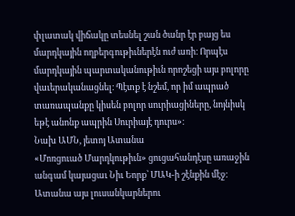փլատակ վիճակը տեսնել շան ծանր էր բայց ես մարդկային ողբերգութիւներէն ուժ առի։ Որպէս մարդկային պարտականութիւն որոշեցի այս բոլորը վաւերականացնել։ Պէտք է նշեմ, որ իմ ապրած տառապանքը կիսեն բոլոր սուրիացիները, նոյնիսկ եթէ անոնք ապրին Սուրիայէ դուրս»։
Նախ ԱՄՆ, յետոյ Ատանա
«Մոռցուած Մարդկութիւն» ցուցահանդէսը առաջին անգամ կայացաւ Նիւ Եորք՝ ՄԱԿ-ի շէնքին մէջ։ Ատանա այս լուսանկարներու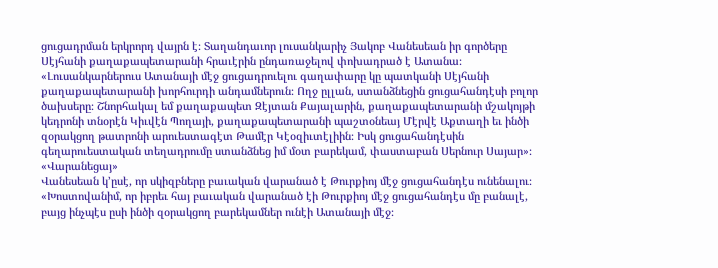ցուցադրման երկրորդ վայրն է։ Տաղանդաւոր լուսանկարիչ Յակոբ Վանեսեան իր գործերը Սէյհանի քաղաքապետարանի հրաւէրին ընդառաջելով փոխադրած է Ատանա։ «Լուսանկարներուս Ատանայի մէջ ցուցադրուելու գաղափարը կը պատկանի Սէյհանի քաղաքապետարանի խորհուրդի անդամներուն։ Ողջ ըլլան, ստանձնեցին ցուցահանդէսի բոլոր ծախսերը։ Շնորհակալ եմ քաղաքապետ Զէյտան Քայալարին, քաղաքապետարանի մշակոյթի կեդրոնի տնօրէն Կիւվէն Պողայի, քաղաքապետարանի պաշտօնեայ Մէրվէ Աքտաղի եւ ինծի զօրակցող թատրոնի արուեստագէտ Թամէր Կէօզիւտէլիին։ Իսկ ցուցահանդէսին գեղարուեստական տեղադրումը ստանձնեց իմ մօտ բարեկամ, փաստաբան Սերնուր Սայար»։
«Վարանեցայ»
Վանեսեան կ՚ըսէ, որ սկիզբները բաւական վարանած է Թուրքիոյ մէջ ցուցահանդէս ունենալու։ «Խոստովանիմ, որ իբրեւ հայ բաւական վարանած էի Թուրքիոյ մէջ ցուցահանդէս մը բանալէ, բայց ինչպէս ըսի ինծի զօրակցող բարեկամներ ունէի Ատանայի մէջ։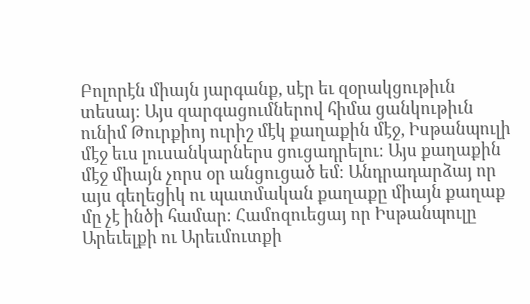Բոլորէն միայն յարգանք, սէր եւ զօրակցութիւն տեսայ։ Այս զարգացումներով հիմա ցանկութիւն ունիմ Թուրքիոյ ուրիշ մէկ քաղաքին մէջ, Իսթանպուլի մէջ եւս լուսանկարներս ցուցադրելու։ Այս քաղաքին մէջ միայն չորս օր անցուցած եմ։ Անդրադարձայ որ այս գեղեցիկ ու պատմական քաղաքը միայն քաղաք մը չէ ինծի համար։ Համոզուեցայ որ Իսթանպուլը Արեւելքի ու Արեւմուտքի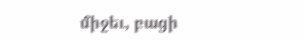միջեւ, բացի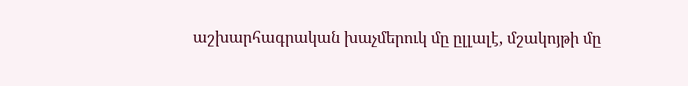աշխարհագրական խաչմերուկ մը ըլլալէ, մշակոյթի մը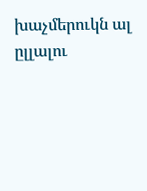խաչմերուկն ալ ըլլալու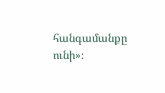հանգամանքը ունի»։